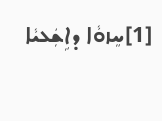[1]ܚܸܙܘܵܐ ܕܐܹܫܲܥܝܵܐ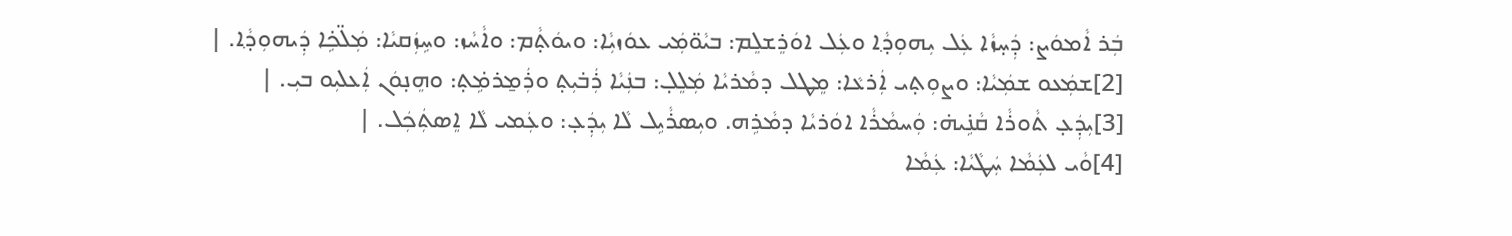ܒܲܪ ܐܵܡܘܿܨ: ܕܲܚ̣ܙܵܐ ܥܲܠ ܝܼܗܘܼܕ݂ܵܐ ܘܥܲܠ ܐܘܿܪܸܫܠܸܡ: ܒܝܵܘ̈ܡܲܝ ܥܘܿܙܝܼܵܐ: ܘܝܘܿܬ̣ܵܡ: ܘܐܵܚܵܙ: ܘܚܹܙܲܩܝܵܐ: ܡܲܠ̈ܟܹ̇ܐ ܕܲܝܗܘܼܕ݂ܵܐ. |
[2]ܫܡܲܥܘ ܫܡܲܝܵܐ: ܘܨܘܼܬ̣ܝ ܐܲܪܥܵܐ: ܡܸܛܠ ܕܡܵܪܝܵܐ ܡܲܠܸܠ̣: ܒܢܲܝܵܐ ܪܲܒ̇ܝܼܬ̣ ܘܪܲܡ̱ܪܡܹ̇ܬ̣: ܘܗܸܢ̣ܘܿܢ ܐܲܥܠܝܼܘ ܒܝܼ. |
[3]ܝܼܕܲܥ̣ ܬܵܘܪܵܐ ܩܵܢܹ̇ܝܗ̇: ܘܲܚܡܵܪܵܐ ܐܘܿܪܝܵܐ ܕܡܵܪܹܗ. ܘܝܼܣܪܵܝܹܠ ܠܵܐ ܝܼܕܲܥ̣: ܘܥܲܡܝ ܠܵܐ ܐܸܣܬܲܟܲܠ. |
[4]ܘܵܝ ܠܥܲܡܵܐ ܚܲܛܵܝܵܐ: ܥܲܡܵܐ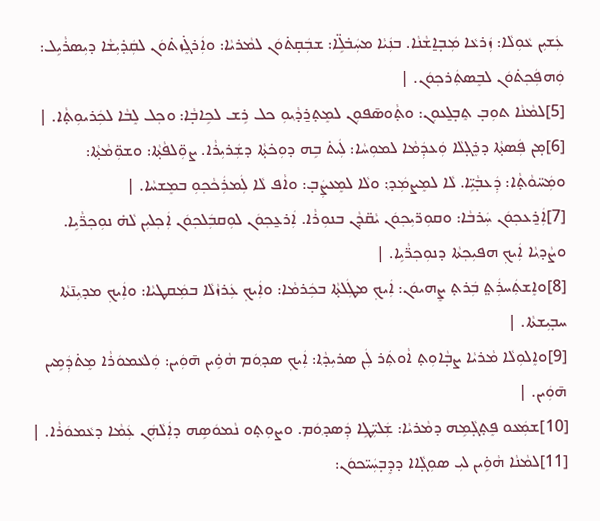ܥܲܫܝܼܢ ܥܵܘܼܠܵܐ: ܙܲܪܥܵܐ ܡܲܒ̣ܐ̱ܫܵܢܵܐ. ܒܢܲܝܵܐ ܡܚܲܒ̇ܠܹ̈ܐ: ܫܒܲܩ̣ܬ̇ܘܿܢ ܠܡܵܪܝܵܐ: ܘܐܲܪܓܸ̇ܙܬ̇ܘܿܢ ܠܩܲܕ̇ܝܼܫܵܐ ܕܝܼܣܪܵܝܹܠ: ܘܲܗܦܲܟ݂ܬ̇ܘܿܢ ܠܒܸܣܬܲܪܟ݂ܘܿܢ. |
[5]ܠܡܵܢܵܐ ܬܘܼܒ̣ ܬܸܒ̣ܠ̱ܥܘܼܢ: ܘܬ̣ܵܘܣ̄ܦܘܼܢ ܠܡܸܬ̣ܪ̱ܕ݂ܵܝܘܼ ܟܠ ܪܹܫ ܠܟܹܐܒ̣ܵܐ: ܘܟ݂ܠ ܠܸܒܵܐ ܠܟܲܪܝܘܼܬ̣ܵܐ. |
[6]ܡ̣ܢ ܦܲܣܬ̣ܵܐ ܕܪܸܓ̣ܠܵܐ ܘܲܥܕܲܡܵܐ ܠܡܘܼܚܵܐ: ܠܲܝܬ̇ ܒܹܗ ܕܘܼܟ̇ܬ̣ܵܐ ܕܫܲܪܝܼܪܵܐ. ܨܘܼ̈ܠܦܵܬ̣ܵܐ: ܘܫܘܼ̈ܡܵܬ̣ܵܐ: ܘܡܲܚ̈ܘܵܬ̣ܵܐ: ܕܲܥܒ̣ܵܝܹ̈ܐ. ܠܵܐ ܠܡܸܨܡܲܕ݂: ܘܠܵܐ ܠܡܸܥܨܲܒ̣: ܘܐܵܦ ܠܵܐ ܠܲܡܪܲܟܵܟ݂ܘܼ ܒܡܸܫܚܵܐ. |
[7]ܐܲܪ̱ܥܟ݂ܘܿܢ ܚܲܪܒܵܐ: ܘܩܘܼܪ̈ܝܼܟ݂ܘܿܢ ܝܵܩ̈ܕܵܢ ܒܢܘܼܪܵܐ. ܐܲܪܥ̱ܟ݂ܘܿܢ ܠܘܼܩܒܲܠܟ݂ܘܿܢ ܐܲܟ݂ܠܝܼܢ ܠܵܗ̇ ܢܘܼܟ݂ܪ̈ܵܝܹܐ. ܘܨܵܕ݂ܝܵܐ ܐܲܝܟ݂ ܗܦܝܼܟ݂ܬܵܐ ܕܢܘܼܟ݂ܪ̈ܵܝܹܐ. |
[8]ܘܐܸܫܬܲܚܪܲܬ̤ ܒܲܪܬ̣ ܨܸܗܝܘܿܢ: ܐܲܝܟ݂ ܡܛܲܠܬ̣ܵܐ ܒܟܲܪܡܵܐ: ܘܐܲܝܟ݂ ܥܲܪܙܵܠܵܐ ܒܡܲܩܛܝܵܐ: ܘܐܲܝܟ݂ ܡܕ݂ܝܼܢ̄ܬܵܐ ܚܒ̣ܝܼܫܬܵܐ. |
[9]ܘܐܸܠܘܼܠܵܐ ܡܵܪܝܵܐ ܨܒ̣ܵܐܘܼܬ̣ ܐܵܘܬܲܪ ܠܲܢ ܣܪܝܼܕ݂ܵܐ: ܐܲܝܟ݂ ܣܕ݂ܘܿܡ ܗܵܘܹ̇ܝܢ ܗ̄ܘܲܝܢ: ܘܲܠܥܵܡܘܿܪܵܐ ܡܸܬ̇ܕܲܡܹܝܢ ܗ̄ܘܲܝܢ. |
[10]ܫܡܲܥܘ ܦܸܬ̣ܓ̣ܵܡܹܗ ܕܡܵܪܝܵܐ: ܫܲܠܝܼ̈ܛܹܐ ܕܲܣܕ݂ܘܿܡ. ܘܨܘܼܬ̣ܘ ܢܵܡܘܿܣܹܗ ܕܐܲܠܵܗܲܢ ܥܲܡܵܐ ܕܥܵܡܘܿܪܵܐ. |
[11]ܠܡܵܢܵܐ ܗܵܘܹ̇ܝܢ ܠܝܼ ܣܘܼܓ̣ܵܐܐ ܕܕܸܒ̣ܚܲܝ̈ܟܘܿܢ: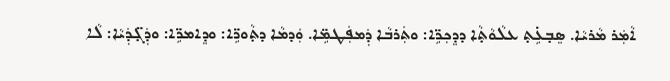ܐܵܡܲܪ ܡܵܪܝܵܐ. ܣܸܒ̣ܥܹ̇ܬ̣ ܥܠܵܘܵܬ̣ܵܐ ܕܕܸܟ݂ܪܹ̈ܐ: ܘܬܲܪܒܵܐ ܕܲܡܦܲܛܡܹ̈ܐ. ܘܲܕܡܵܐ ܕܬ̣ܵܘܪܹ̈ܐ: ܘܕܸܐܡܪܹ̈ܐ: ܘܕܲܓ̣̈ܕܲܝܵܐ: ܠܵܐ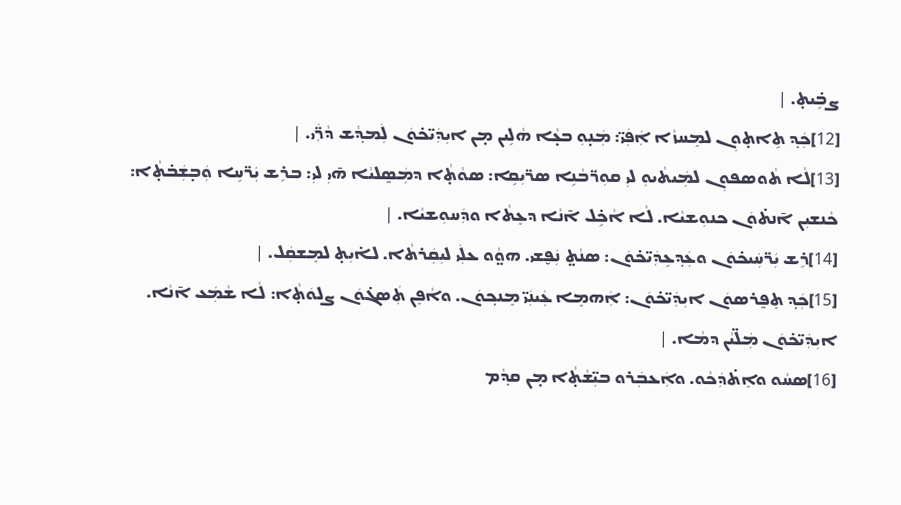ܨܒܹ̇ܝܬ̣. |
[12]ܟܲܕ݂ ܬܹܐܬ̣ܘܼܢ ܠܡܸܚܙܵܐ ܐܲܦܲܝ̈: ܡܲܢ̣ܘܼ ܒܥ̣ܵܐ ܗܵܠܹܝܢ ܡ̣ܢ ܐܝܼܕܲܝ̈ܟ̇ܘܿܢ ܠܲܡܕ݂ܵܫ ܕܵܪ̈ܲܝ. |
[13]ܠܵܐ ܬܵܘܣܦܘܼܢ ܠܡܲܝܬܵܝܘܼ ܠܝܼ ܩܘܼܪ̈ܒܵܢܹܐ ܣܪ̈ܝܼܩܹܐ: ܣܘܵܬ̣ܵܐ ܕܡܲܣ̱ܠܝܵܐ ܗ̄ܝܼ ܠܝܼ: ܒܪܹܫ ܝܲܪ̈ܚܹܐ ܘܲܒ̣ܫܲܒ̇ܬ̣ܵܐ: ܟܵܢܫܝܼܢ ܐ̄ܢܬ̇ܘܿܢ ܟܢܘܼܫܝܵܐ. ܠܵܐ ܐܵܟܹ̇ܠ ܐ̄ܢܵܐ ܕܥܸܬܵܐ ܘܕܲܚܘܼܫܝܵܐ. |
[14]ܪܹܫ ܝܲܪ̈ܚܲܝܟ̇ܘܿܢ ܘܥܲܕ݂ܥܹܕܲܝ̈ܟ̇ܘܿܢ: ܣܢܵܬ̤ ܢܲܦ̮ܫܝ. ܗܘ̤ܵܘ ܥܠܲܝ ܠܝܼܩܲܪܬܵܐ. ܠܐ̇ܝܼܬ̣ ܠܡܸܫܩܲܠ. |
[15]ܟܲܕ݂ ܬܸܦ̱ܪܣܘܿܢ ܐܝܼܕܲܝ̈ܟ̇ܘܿܢ: ܐܲܗܡܸܐ ܥܲܝܢܲܝ̈ ܡܸܢܟ݂ܘܿܢ. ܘܐܵܦܸܢ ܬܲܣܓ̇ܘܿܢ ܨܠܘܿܬ̣ܵܐ: ܠܵܐ ܫܵܡܲܥ ܐ̄ܢܵܐ. ܐܝܼܕܲܝ̈ܟ̇ܘܿܢ ܡܲܠ̈ܝܵܢ ܕܡܵܐ. |
[16]ܣܚܵܘ ܘܐܸܬ̇ܕܲܟܵܘ. ܘܐܲܥܒܲܪܘ ܒܝܼ̈ܫܵܬ̣ܵܐ ܡ̣ܢ ܩܕ݂ܵܡ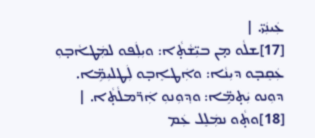ܥܲܝܢܲܝ̈. |
[17]ܫܠܵܘ ܡ̣ܢ ܒܝܼ̈ܫܵܬ̣ܵܐ: ܘܝܼܠܲܦܘ ܠܡܲܛܐܵܒ̣ܘܼ ܥܲܩܸܒ̣ܘ ܕܝܼܢܵܐ: ܘܐܲܛܐܸܒ̣ܘ ܠܲܛܠܝܼܡܹ̈ܐ. ܕܘܼܢܘ ܝܲܬ̣ܡܹ̈ܐ: ܘܕ݂ܘܼܢܘܼ ܐܲܪ̈ܡܠܵܬ̣ܵܐ. |
[18]ܘܬ̣ܵܘ ܢܡܲܠܸܠ ܥܲܡ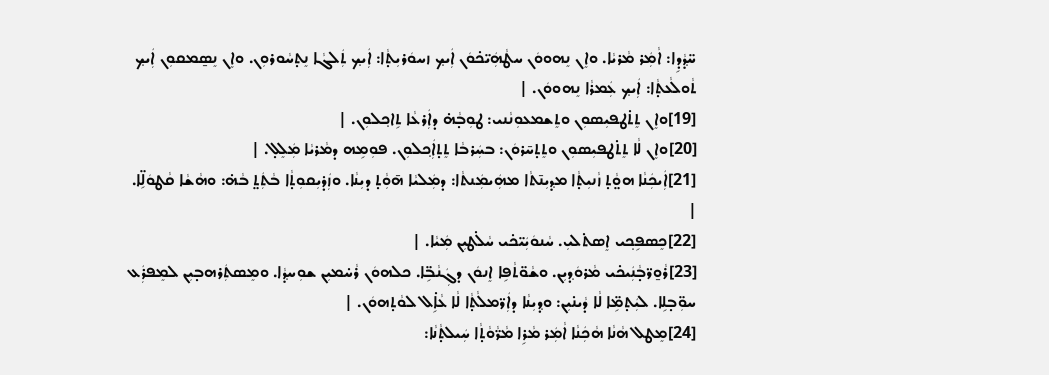ܚ̈ܕ݂ܵܕܹܐ: ܐܵܡܲܪ ܡܵܪܝܵܐ. ܘܐܸܢ ܢܸܗܘܘܿܢ ܚܛܵܗܲܝ̈ܟ̇ܘܿܢ ܐܲܝܟ݂ ܙܚܘܿܪܝܼܬ̣ܵܐ: ܐܲܝܟ݂ ܬܲܠܓܵܐ ܢܸܬ̣ܚܵܘܪܘܼܢ. ܘܐܸܢ ܢܸܣ̱ܡܩܘܼܢ ܐܲܝܟ݂ ܬܵܘܠܵܥܬ̣ܵܐ: ܐܲܝܟ݂ ܥܲܡܪܵܐ ܢܸܗܘܘܿܢ. |
[19]ܘܐܸܢ ܬܸܬ̇ܛܦܝܼܣܘܼܢ ܘܬܸܫܡܥܘܼܢܵܢܝ: ܛܘܼܒ̣ܵܗ̇ ܕܐܲܪܥܵܐ ܬܹܐܟ݂ܠܘܼܢ. |
[20]ܘܐܸܢ ܠܵܐ ܬܸܬ̇ܛܦܝܼܣܘܼܢ ܘܬܸܬ̣ܚ̄ܪܘܿܢ: ܒܚܲܪܒܵܐ ܬܸܬ̣ܐܲܟ݂ܠܘܼܢ. ܦܘܼܡܹܗ ܕܡܵܪܝܵܐ ܡܲܠܸܠ̣. |
[21]ܐܲܝܟܲܢܵܐ ܗܘ̤ܵܬ̣ ܙܵܢܝܼܬ̣ܵܐ ܡܕ݂ܝܼܢ̄ܬܵܐ ܡܗܲܝܡܲܢܬܵܐ: ܕܡܲܠܝܵܐ ܗ̄ܘܼܵܬ̣ ܕܝܼܢܵܐ. ܘܙܲܕ̇ܝܼܩܘܼܬ̣ܵܐ ܒܵܬܲܬ̤ ܒܵܗ̇: ܘܗܵܫܵܐ ܩܵܛܘܿܠܹ̈ܐ. |
[22]ܟܸܣܦܹܟ݂ܝ ܐܸܣܬ̇ܠܝܼ. ܚܵܢܘܿܝܲܝ̈ܟ̇ܝ ܚܵܠ̇ܛܝܼܢ ܡܲܝܵܐ. |
[23]ܪܵܘ̱ܪ̈ܒ̣ܵܢܲܝܟ̇ܝ ܡܵܪܘܿܕ݂ܝܼܢ. ܘܫܵܘ̈ܬܵܦܹܐ ܐܸܢܘܿܢ ܕܓܲܢܵܒܹ̈ܐ. ܟܠܗܘܿܢ ܪܵܚ̇ܡܝܼܢ ܫܘܼܚܕ݂ܵܐ. ܘܡܸܣܬܲܪܗܒ̣ܝܼܢ ܠܡܸܦܪܲܥ ܚܘܼ̈ܒ̣ܠܹܐ. ܠܝܲܬ̣ܡܹ̈ܐ ܠܵܐ ܕܵܝܢ̇ܝܼܢ: ܘܕ݂ܝܼܢܵܐ ܕܐܲܪ̈ܡܠܵܬ̣ܵܐ ܠܵܐ ܥܵܐܹ̇ܠ ܠܘܵܬ̣ܗܘܿܢ. |
[24]ܡܸܛܠ ܗܵܢܵܐ ܗܵܟܲܢܵܐ ܐܵܡܲܪ ܡܵܪܹܐ ܡܵܪ̈ܵܘܵܬ̣ܵܐ ܚܲܝܠܬ̣ܵܢܵܐ: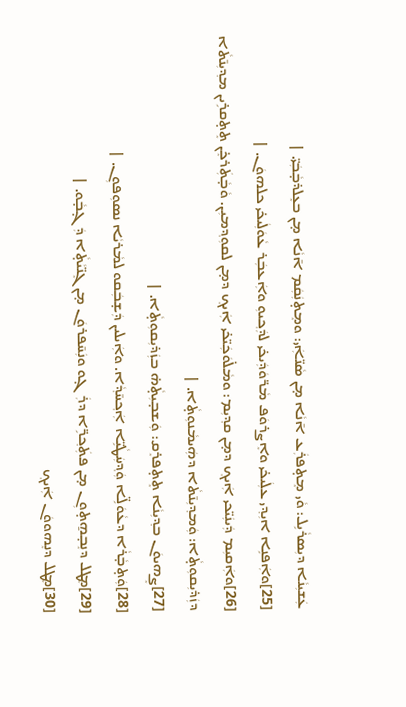ܥܲܫܝܼܢܵܐ ܕܝܼܣܪܵܝܹܠ: ܘܵܝ ܡܸܬ̣ܦܪܲܥ ܐ̄ܢܵܐ ܡ̣ܢ ܣܵܢ̈ܐܲܝ: ܘܡܸܬ̣ܢܲܩܲܡ ܐ̄ܢܵܐ ܡ̣ܢ ܒܥܸܠܕ̇ܒ̣ܵܒܲܝ̈. |
[25]ܘܐܲܦܢܹܐ ܐܝܼܕ݂ܝ ܥܠܲܝܟ̇ܝ ܘܐܸܨܪܘܿܦ ܡܵܪ̈ܘܿܕܲܝܟ̇ܝ ܠܕܲܟ݂ܝܘܼ ܘܐܲܥܒܲܪ ܥܵܘܿܠܲܝܟ̇ܝ ܟܠܗܘܿܢ. |
[26]ܘܐܲܩܝܼܡ ܕܲܝܢܲܝ̈ܟܝ ܐܲܝܟ݂ ܕܡ̣ܢ ܩܕ݂ܝܼܡ: ܘܡܵܠ̇ܘܿܟܲܝ̈ܟ̇ܝ ܐܲܝܟ݂ ܕܡ̣ܢ ܠܩܘܼܕ݂ܡܝܼܢ. ܘܵܒ̣ܵܬܲܪܟܸ̇ܢ ܬܸܬ̣ܩܪܹܝܢ ܡܕ݂ܝܼܢ̄ܬܵܐ ܕܙܲܕ̇ܝܼܩܘܼܬ̣ܵܐ: ܘܲܡܕ݂ܝܼܢ̄ܬܵܐ ܕܗܲܝܡܵܢܘܼܬ̣ܵܐ. |
[27]ܨܸܗܝܘܿܢ ܒܕ݂ܝܼܢܵܐ ܬܸܬ̣ܦܪܸܩ: ܘܲܫܒ̣ܝܼܬ̣ܵܗ̇ ܒܙܲܕ̇ܝܼܩܘܼܬ̣ܵܐ. |
[28]ܘܲܬ̣ܒ̣ܵܪܵܐ ܕܥܵܘܿܠܹ̈ܐ ܘܲܕ݂ܚܲܛܵܝܹ̈ܐ ܐܲܟ݂ܚ̄ܕ݂ܵܐ. ܘܐܲܝܠܝܢ ܕܲܫ̣ܒܲܩܘ ܠܡܵܪܝܵܐ ܢܣܘܼܦܘܼܢ. |
[29]ܡܸܛܠ ܕܢܸܒ̣ܗ̱ܬ̣ܘܼܢ ܡ̣ܢ ܦܬܲܟ݂ܪܹ̈ܐ ܕܪܲܓ̣ܘ ܘܢܲܚ̄ܦܪܘܿܢ ܡ̣ܢ ܓܸܢ̈ܝܵܬ̣ܵܐ ܕܲܓ̣ܒ̣ܵܘ. |
[30]ܡܸܛܠ ܕܢܸܗܘܘܿܢ ܐܲܝܟ݂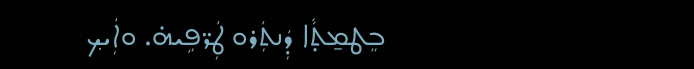ܒܸܛܡ̱ܬ̣ܵܐ ܕܲܢܬܲܪܘ ܛܲܪ̈ܦܹܝܗ̇. ܘܐܲܝܟ݂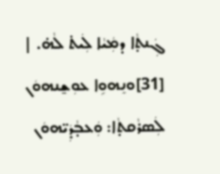ܓܲܢܬ̣ܵܐ ܕܡܲܝܵܐ ܠܲܝܬ̇ ܠܵܗ̇. |
[31]ܘܢܸܗܘܹܐ ܥܘܼܫ̱ܢܗܘܿܢ ܠܲܣܪܵܩܬ̣ܵܐ: ܘܲܥܒ̣ܵܕܲܝ̈ܗܘܿܢ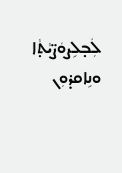ܠܲܒ̣ܠܹܨܘܿܨ̈ܝܵܬ̣ܵܐ ܘܢܹܐܩܕ̇ܘܼܢ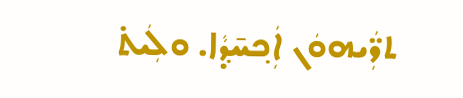ܬܪ̈ܲܝܗܘܿܢ ܐܲܟ݂ܚ̄ܕ݂ܵܐ. ܘܠܲܝܬ̇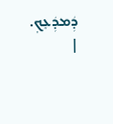ܕܲܡܕܲܥܸܟ݂. |